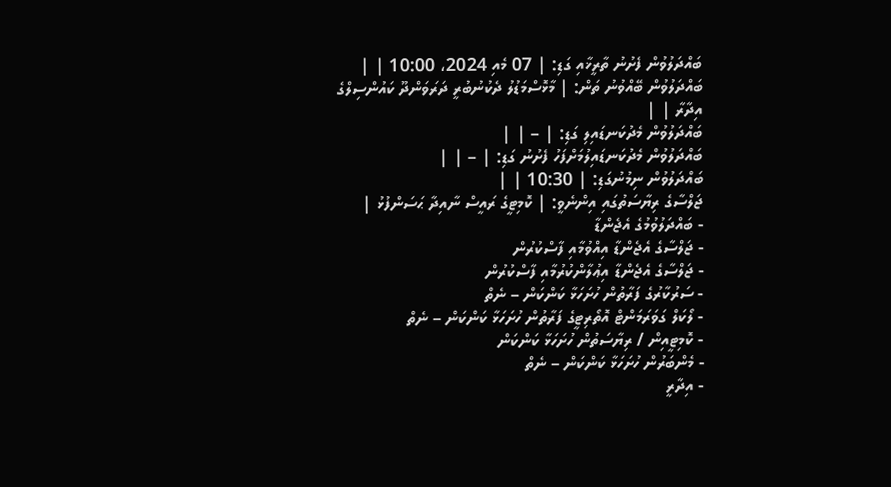ބައްދަލުވުން ފެށުނު ތާރީޚާއި ގަޑި: | 07 މެއި 2024، 10:00 | |
ބައްދަލުވުން ބޭއްވުނު ތަން: | މާޅޮސްމަޑުލު ދެކުނުބުރީ ދަރަވަންދޫ ކައުންސިލްގެ އިދާރާ | |
ބައްދަލުވުން މެދުކަނޑައިލި ގަޑި: | – | |
ބައްދަލުވުން މެދުކަނޑައިލުމަށްފަހު ފެށުނު ގަޑި: | – | |
ބައްދަލުވުން ނިމުނުގަޑި: | 10:30 | |
ޖަލްސާގެ ރިޔާސަތުގައި އިންނެވީ: | ކޮމިޓީގެ ރައީސް ނާއިދާ ޙަސަންފުޅު |
- ބައްދަލުވުމުގެ އެޖެންޑާ
- ޖަލްސާގެ އެޖެންޑާ އިއްވުމާއި ފާސްކުރުން
- ޖަލްސާގެ އެޖެންޑާ އިޢުލާންކުރުމާއި ފާސްކުރުން
- ސަރުކާރުގެ ފަރާތުން ހުށަހަޅާ ކަންކަން – ނެތް
- ލޯކަލް ގަވަރަމަންޓް އޮތޯރިޓީގެ ފަރާތުން ހުށަހަޅާ ކަންކަން – ނެތް
- ކޮމިޓީއިން / ރިޔާސަތުން ހުށަހަޅާ ކަންކަން
- މެންބަރުން ހުށަހަޅާ ކަންކަން – ނެތް
- އިދާރީ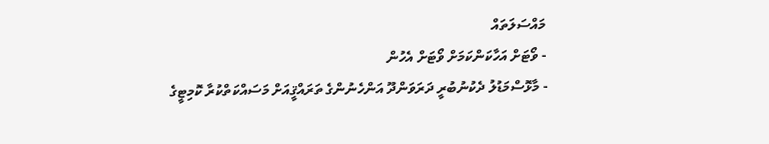މައްސަލަތައް
- ވޯޓަށް އަހާކަންކަމަށް ވޯޓަށް އެހުން
- މާޅޮސްމަޑުލު ދެކުނުބުރީ ދަރަވަންދޫ އަންހެނުންގެ ތަރައްޤީއަށް މަސައްކަތްކުރާ ކޮމިޓީގެ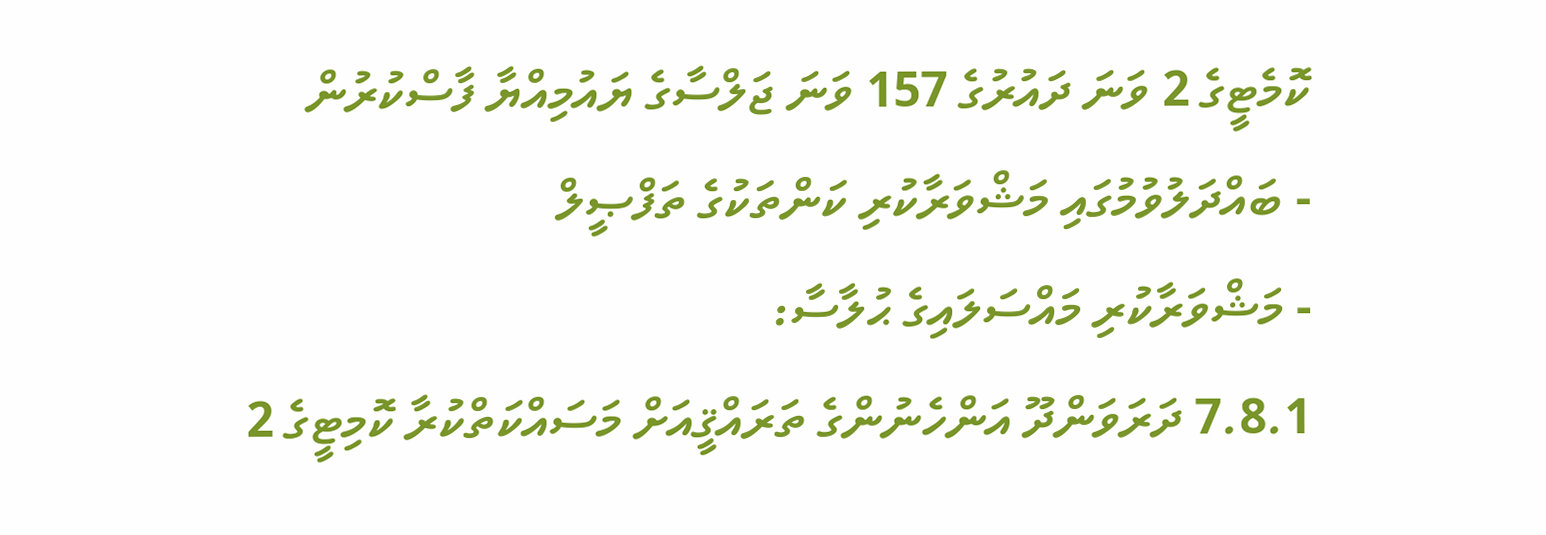ކޮމެޓީގެ 2 ވަނަ ދައުރުގެ 157 ވަނަ ޖަލްސާގެ ޔައުމިއްޔާ ފާސްކުރުން
- ބައްދަލުވުމުގައި މަޝްވަރާކުރި ކަންތަކުގެ ތަފްޞީލް
- މަޝްވަރާކުރި މައްސަލައިގެ ޙުލާސާ:
7.8.1 ދަރަވަންދޫ އަންހެނުންގެ ތަރައްޤީއަށް މަސައްކަތްކުރާ ކޮމިޓީގެ 2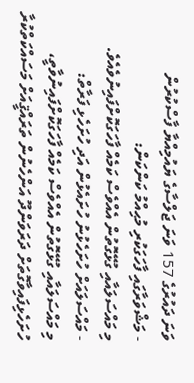ވަނަ ދައުރުގެ 157 ވަނަ ޖަލްސާގެ ޔައުމިއްޔާ ފާސްކުރުން
- މަޝްވަރާގައި ފާހަގަކުރި މުޙިއްމު ކަންކަން:
މި މައްސަލައާއި ގުޅޭގޮތުން އެއްވެސް ކަމެއް ފާހަގަކޮށްފައިނުވެއެވެ.
- މައްސަލައަށް ހުށަހެޅުނު ހުށައެޅުން އަދި ހުށަހެޅި ފަރާތް:
މި މައްސަލައާއި ގުޅޭގޮތުން އެއްވެސް ކަމެއް ފާހަގަކޮށްފައިނުވާތީ، ހުށަހެޅިފައިވާގޮތަށް ދަރަވަންދޫ އަންހެނުން ތަރައްޤީއަށް މަސައްކަތްކުރާ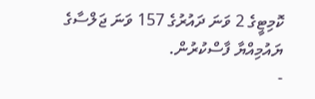ކޮމިޓީގެ 2 ވަނަ ދައުރުގެ 157 ވަނަ ޖަލްސާގެ ޔައުމިއްޔާ ފާސްކުރުން.
-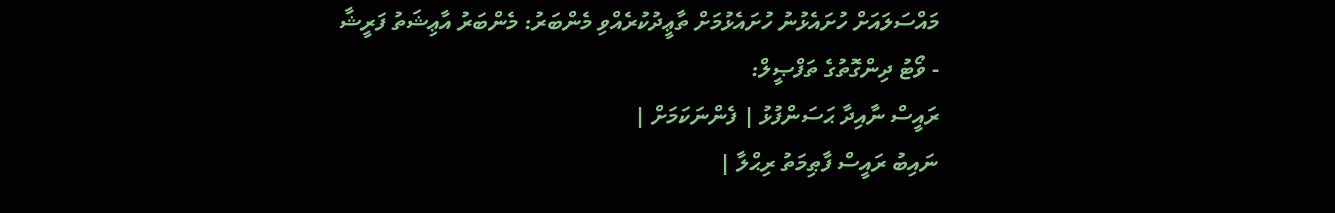މައްސަލައަށް ހުށައެޅުނު ހުށައެޅުމަށް ތާޢީދުކުރެއްވި މެންބަރު: މެންބަރު އާޢިޝަތު ފަރީޝާ
- ވޯޓު ދިންގޮތުގެ ތަފްޞީލް:
ރައީސް ނާއިދާ ޙަސަންފުޅު | ފެންނަކަމަށް |
ނައިބު ރައީސް ފާޠިމަތު ރިޙްލާ |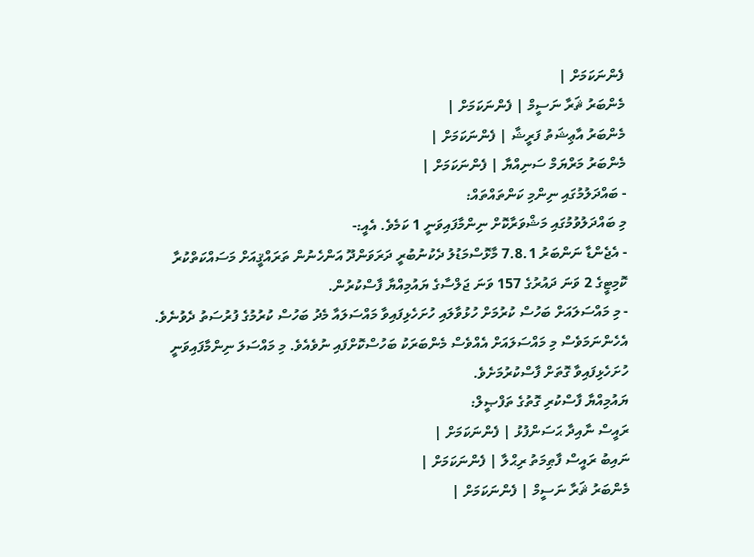ފެންނަކަމަށް |
މެންބަރު ޘަރާ ނަސީމް | ފެންނަކަމަށް |
މެންބަރު އާޢިޝަތު ފަރީޝާ | ފެންނަކަމަށް |
މެންބަރު މަރްޔަމް ސަނިއްޔާ | ފެންނަކަމަށް |
- ބައްދަލުމުގައި ނިންމި ކަންތައްތައް:
މި ބައްދަލުވުމުގައި މަޝްވަރާކޮށް ނިންމާފައިވަނީ 1 ކަމެވެ. އެއީ:-
- އެޖެންޑާ ނަންބަރު 7.8.1 މާޅޮސްމަޑުލު ދެކުނުބުރީ ދަރަވަންދޫ އަންހެނުން ތަރައްޤީއަށް މަސައްކަތްކުރާ ކޮމިޓީގެ 2 ވަނަ ދައުރުގެ 157 ވަނަ ޖަލްސާގެ ޔައުމިއްޔާ ފާސްކުރުން.
- މި މައްސަލައަށް ބަހުސް ކުރުމަށް ހުޅުވާލައި ހުށަހެޅިފައިވާ މައްސަލައާ މެދު ބަހުސް ކުރުމުގެ ފުރުސަތު ދެވުނެވެ. އެހެންނަމަވެސް މި މައްސަލައަށް އެއްވެސް މެންބަރަކު ބަހުސްކޮށްފައި ނުވެއެވެ. މި މައްސަލަ ނިންމާފައިވަނީ ހުށަހެޅިފައިވާ ގޮތަށް ފާސްކުރުމަށެވެ.
ޔައުމިއްޔާ ފާސްކުރި ގޮތުގެ ތަފްޞީލް:
ރައީސް ނާއިދާ ޙަސަންފުޅު | ފެންނަކަމަށް |
ނައިބު ރައީސް ފާޠިމަތު ރިޙްލާ | ފެންނަކަމަށް |
މެންބަރު ޘަރާ ނަސީމް | ފެންނަކަމަށް |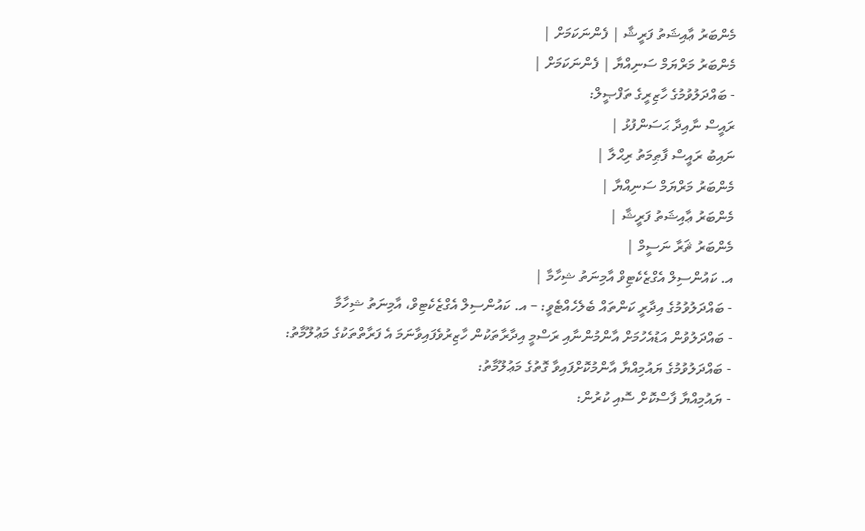މެންބަރު ޢާއިޝަތު ފަރީޝާ | ފެންނަކަމަށް |
މެންބަރު މަރްޔަމް ސަނިއްޔާ | ފެންނަކަމަށް |
- ބައްދަލުވުމުގެ ހާޒިރީގެ ތަފްޞީލް:
ރައީސް ނާއިދާ ޙަސަންފުޅު |
ނައިބު ރައީސް ފާޠިމަތު ރިޙްލާ |
މެންބަރު މަރްޔަމް ސަނިއްޔާ |
މެންބަރު ޢާއިޝަތު ފަރީޝާ |
މެންބަރު ޘަރާ ނަސީމް |
އ. ކައުންސިލް އެގްޒެކެޓިވް އާމިނަތު ޝިހާމާ |
- ބައްދަލުވުމުގެ އިދާރީ ކަންތައް ބެލެހެއްޓެވީ: – އ. ކައުންސިލް އެގްޒެކެޓިވް، އާމިނަތު ޝިހާމާ
- ބައްދަލުވުން އަޑުއެހުމަށް އާންމުންނާއި ރަސްމީ އިދާރާތަކުން ހާޒިރުވެފައިވާނަމަ އެ ފަރާތްތަކުގެ މަޢުލޫމާތު:
- ބައްދަލުވުމުގެ ޔައުމިއްޔާ އާންމުކޮށްފައިވާ ގޮތުގެ މަޢުލޫމާތު:
- ޔައުމިއްޔާ ފާސްކޮށް ސޮއި ކުރުން: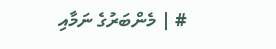# | މެންބަރުގެ ނަމާއި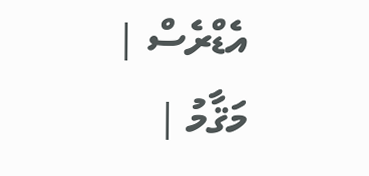އެޑްރެސް | މަޤާމު |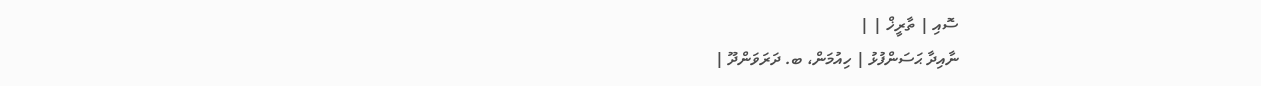ސޮއި | ތާރީޚް | |
ނާއިދާ ޙަސަންފުޅު | ހިއުމަން، ބ. ދަރަވަންދޫ |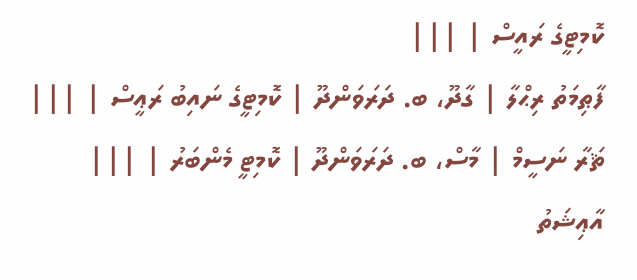ކޮމިޓީގެ ރައީސް | |||
ފާޠިމަތު ރިޙްލާ | ގާދޫ، ބ. ދަރަވަންދޫ | ކޮމިޓީގެ ނައިބު ރަޢީސް | |||
ޘަރާ ނަސީމް | މާސް، ބ. ދަރަވަންދޫ | ކޮމިޓީ މެންބަރު | |||
އާޢިޝަތު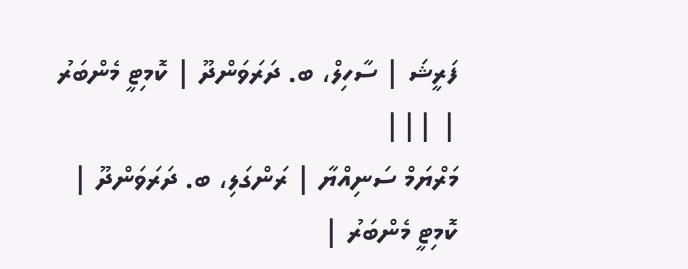ފަރީޝަ | ސާހިލް، ބ. ދަރަވަންދޫ | ކޮމިޓީ މެންބަރު | |||
މަރްޔަމް ސަނިއްޔާ | ރަންގަލި، ބ. ދަރަވަންދޫ | ކޮމިޓީ މެންބަރު |